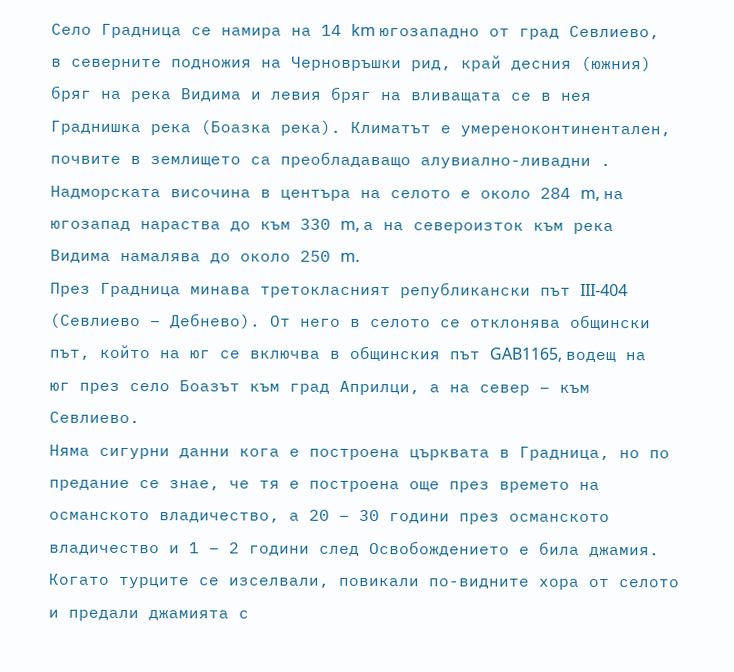Село Градница се намира на 14 km югозападно от град Севлиево, в северните подножия на Черновръшки рид, край десния (южния) бряг на река Видима и левия бряг на вливащата се в нея Граднишка река (Боазка река). Климатът е умереноконтинентален, почвите в землището са преобладаващо алувиално-ливадни . Надморската височина в центъра на селото е около 284 m, на югозапад нараства до към 330 m, а на североизток към река Видима намалява до около 250 m.
През Градница минава третокласният републикански път III-404 (Севлиево – Дебнево). От него в селото се отклонява общински път, който на юг се включва в общинския път GAB1165, водещ на юг през село Боазът към град Априлци, а на север – към Севлиево.
Няма сигурни данни кога е построена църквата в Градница, но по предание се знае, че тя е построена още през времето на османското владичество, а 20 – 30 години през османското владичество и 1 – 2 години след Освобождението е била джамия. Когато турците се изселвали, повикали по-видните хора от селото и предали джамията с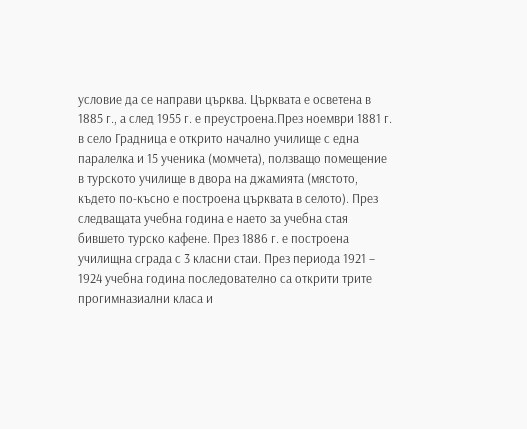условие да се направи църква. Църквата е осветена в 1885 г., а след 1955 г. е преустроена.През ноември 1881 г. в село Градница е открито начално училище с една паралелка и 15 ученика (момчета), ползващо помещение в турското училище в двора на джамията (мястото, където по-късно е построена църквата в селото). През следващата учебна година е наето за учебна стая бившето турско кафене. През 1886 г. е построена училищна сграда с 3 класни стаи. През периода 1921 – 1924 учебна година последователно са открити трите прогимназиални класа и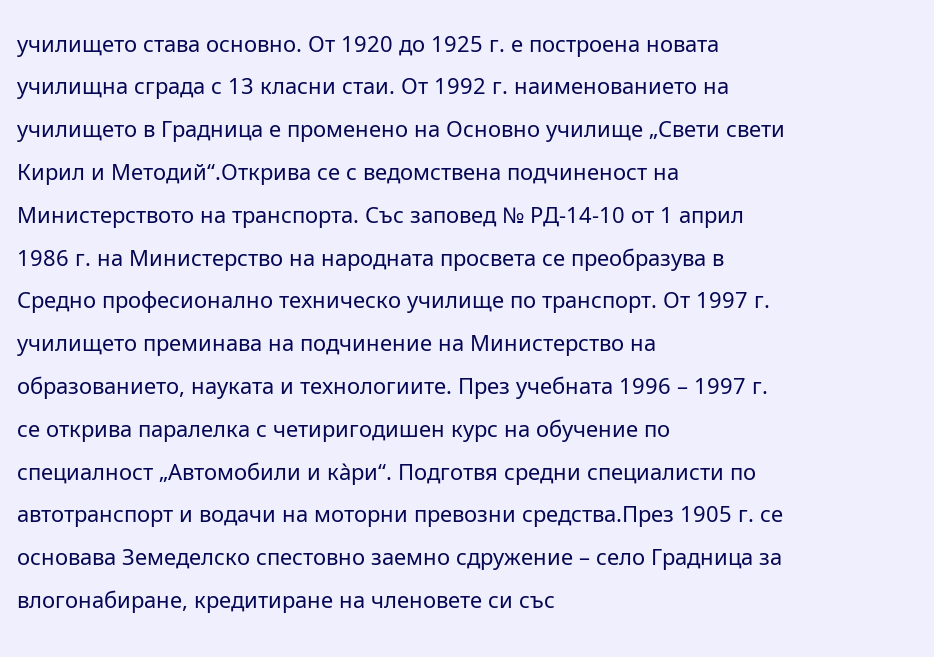училището става основно. От 1920 до 1925 г. е построена новата училищна сграда с 13 класни стаи. От 1992 г. наименованието на училището в Градница е променено на Основно училище „Свети свети Кирил и Методий“.Открива се с ведомствена подчиненост на Министерството на транспорта. Със заповед № РД-14-10 от 1 април 1986 г. на Министерство на народната просвета се преобразува в Средно професионално техническо училище по транспорт. От 1997 г. училището преминава на подчинение на Министерство на образованието, науката и технологиите. През учебната 1996 – 1997 г. се открива паралелка с четиригодишен курс на обучение по специалност „Автомобили и кàри“. Подготвя средни специалисти по автотранспорт и водачи на моторни превозни средства.През 1905 г. се основава Земеделско спестовно заемно сдружение – село Градница за влогонабиране, кредитиране на членовете си със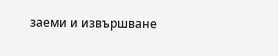заеми и извършване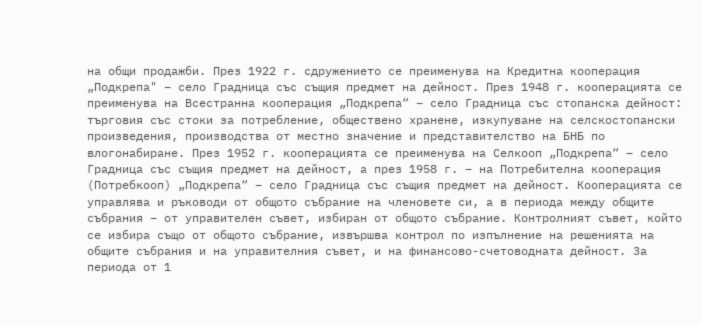на общи продажби. През 1922 г. сдружението се преименува на Кредитна кооперация „Подкрепа" – село Градница със същия предмет на дейност. През 1948 г. кооперацията се преименува на Всестранна кооперация „Подкрепа“ – село Градница със стопанска дейност: търговия със стоки за потребление, обществено хранене, изкупуване на селскостопански произведения, производства от местно значение и представителство на БНБ по влогонабиране. През 1952 г. кооперацията се преименува на Селкооп „Подкрепа“ – село Градница със същия предмет на дейност, а през 1958 г. – на Потребителна кооперация (Потребкооп) „Подкрепа“ – село Градница със същия предмет на дейност. Кооперацията се управлява и ръководи от общото събрание на членовете си, а в периода между общите събрания – от управителен съвет, избиран от общото събрание. Контролният съвет, който се избира също от общото събрание, извършва контрол по изпълнение на решенията на общите събрания и на управителния съвет, и на финансово-счетоводната дейност. За периода от 1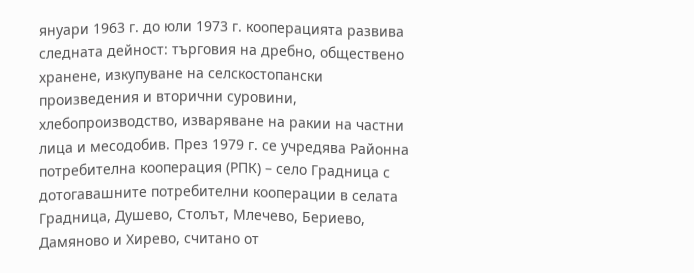януари 1963 г. до юли 1973 г. кооперацията развива следната дейност: търговия на дребно, обществено хранене, изкупуване на селскостопански произведения и вторични суровини, хлебопроизводство, изваряване на ракии на частни лица и месодобив. През 1979 г. се учредява Районна потребителна кооперация (РПК) – село Градница с дотогавашните потребителни кооперации в селата Градница, Душево, Столът, Млечево, Бериево, Дамяново и Хирево, считано от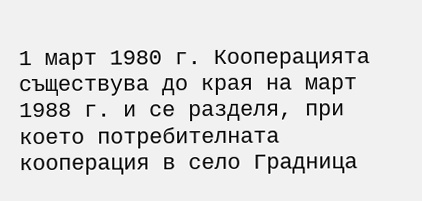1 март 1980 г. Кооперацията съществува до края на март 1988 г. и се разделя, при което потребителната кооперация в село Градница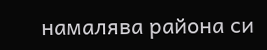намалява района си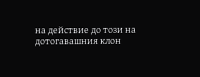на действие до този на дотогавашния клон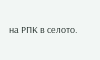на РПК в селото.